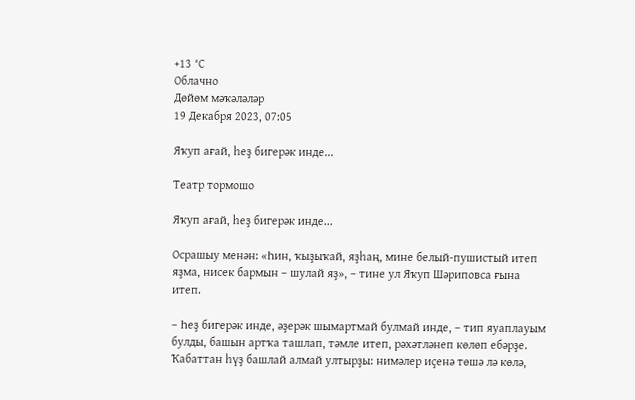+13 °С
Облачно
Дөйөм мәҡәләләр
19 Декабря 2023, 07:05

Яҡуп ағай, һеҙ бигерәк инде...

Театр тормошо

Яҡуп ағай, һеҙ бигерәк инде...

Осрашыу менән: «Һин, ҡыҙыҡай, яҙһаң, мине белый-пушистый итеп яҙма, нисек бармын – шулай яҙ», – тине ул Яҡуп Шәриповса ғына итеп.

– Һеҙ бигерәк инде, әҙерәк шымартмай булмай инде, – тип яуаплауым булды, башын артҡа ташлап, тәмле итеп, рәхәтләнеп көлөп ебәрҙе. Ҡабаттан һүҙ башлай алмай ултырҙы: нимәлер иҫенә төшә лә көлә,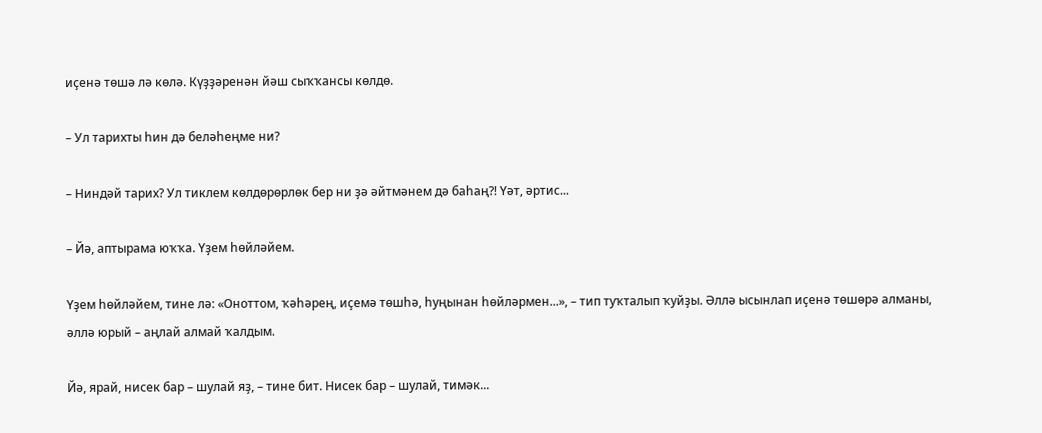иҫенә төшә лә көлә. Күҙҙәренән йәш сыҡҡансы көлдө.

– Ул тарихты һин дә беләһеңме ни?

– Ниндәй тарих? Ул тиклем көлдөрөрлөк бер ни ҙә әйтмәнем дә баһаң?! Үәт, әртис...

– Йә, аптырама юҡҡа. Үҙем һөйләйем.

Үҙем һөйләйем, тине лә: «Оноттом, ҡәһәрең, иҫемә төшһә, һуңынан һөйләрмен...», – тип туҡталып ҡуйҙы. Әллә ысынлап иҫенә төшөрә алманы, әллә юрый – аңлай алмай ҡалдым.

Йә, ярай, нисек бар – шулай яҙ, – тине бит. Нисек бар – шулай, тимәк...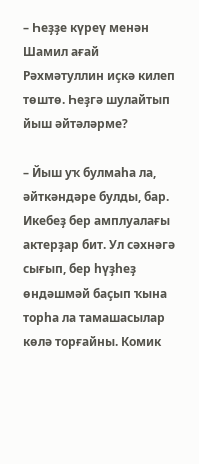– Һеҙҙе күреү менән Шамил ағай Рәхмәтуллин иҫкә килеп төштө. Һеҙгә шулайтып йыш әйтәләрме?

– Йыш уҡ булмаһа ла, әйткәндәре булды, бар. Икебеҙ бер амплуалағы актерҙар бит. Ул сәхнәгә сығып, бер һүҙһеҙ өндәшмәй баҫып ҡына торһа ла тамашасылар көлә торғайны. Комик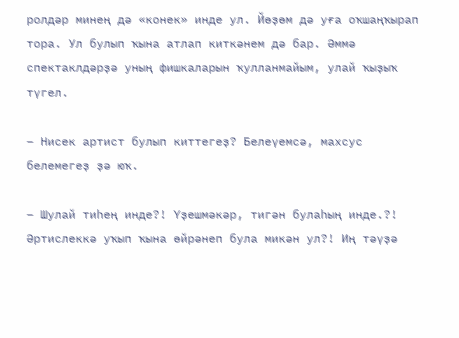ролдәр минең дә «конек» инде ул. Йөҙөм дә уға оҡшаңҡырап тора. Ул булып ҡына атлап киткәнем дә бар. Әммә спектаклдәрҙә уның фишкаларын ҡулланмайым, улай ҡыҙыҡ түгел.

– Нисек артист булып киттегеҙ? Белеүемсә, махсус белемегеҙ ҙә юҡ.

– Шулай тиһең инде?! Үҙешмәкәр, тигән булаһың инде.?! Әртислеккә уҡып ҡына өйрәнеп була микән ул?! Иң тәүҙә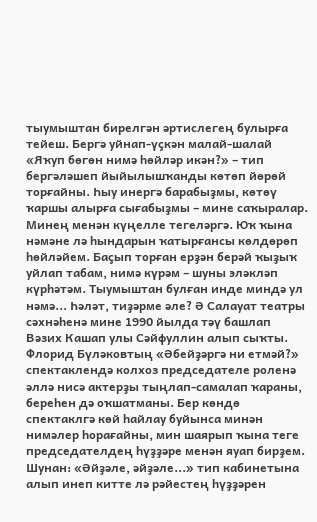тыумыштан бирелгән әртислегең булырға тейеш. Бергә уйнап-үҫкән малай-шалай «Яҡуп бөгөн нимә һөйләр икән?» – тип бергәләшеп йыйылышҡанды көтөп йөрөй торғайны. Һыу инергә барабыҙмы, көтөү ҡаршы алырға сығабыҙмы – мине саҡыралар. Минең менән күңелле тегеләргә. Юҡ ҡына нәмәне лә һындарын ҡатырғансы көлдөрөп һөйләйем. Баҫып торған ерҙән берәй ҡыҙыҡ уйлап табам, нимә күрәм – шуны эләкләп күрһәтәм. Тыумыштан булған инде миндә ул нәмә... Һәләт, тиҙәрме әле? Ә Салауат театры сәхнәһенә мине 1990 йылда тәү башлап Вәзих Кашап улы Сәйфуллин алып сыҡты. Флорид Бүләковтың «Әбейҙәргә ни етмәй?» спектаклендә колхоз председателе роленә әллә нисә актерҙы тыңлап-самалап ҡараны, береһен дә оҡшатманы. Бер көндө спектаклгә көй һайлау буйынса минән нимәлер һорағайны, мин шаярып ҡына теге председателдең һүҙҙәре менән яуап бирҙем. Шунан: «Әйҙәле, әйҙәле...» тип кабинетына алып инеп китте лә рәйестең һүҙҙәрен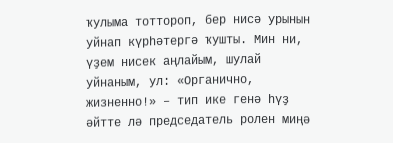ҡулыма тоттороп, бер нисә урынын уйнап күрһәтергә ҡушты. Мин ни, үҙем нисек аңлайым, шулай уйнаным, ул: «Органично, жизненно!» – тип ике генә һүҙ әйтте лә председатель ролен миңә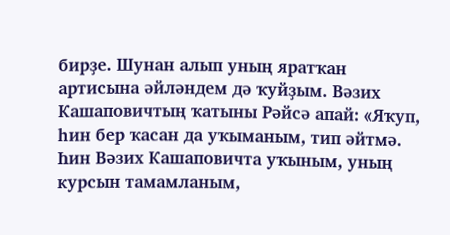бирҙе. Шунан алып уның яратҡан артисына әйләндем дә ҡуйҙым. Вәзих Кашаповичтың ҡатыны Рәйсә апай: «Яҡуп, һин бер ҡасан да уҡыманым, тип әйтмә. Һин Вәзих Кашаповичта уҡыным, уның курсын тамамланым,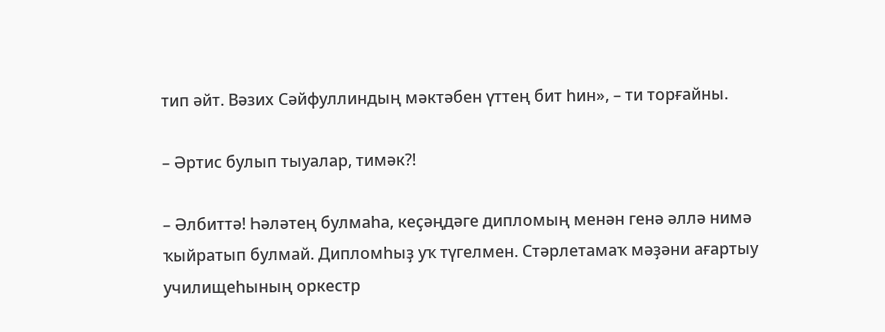тип әйт. Вәзих Сәйфуллиндың мәктәбен үттең бит һин», – ти торғайны.

– Әртис булып тыуалар, тимәк?!

– Әлбиттә! Һәләтең булмаһа, кеҫәңдәге дипломың менән генә әллә нимә ҡыйратып булмай. Дипломһыҙ уҡ түгелмен. Стәрлетамаҡ мәҙәни ағартыу училищеһының оркестр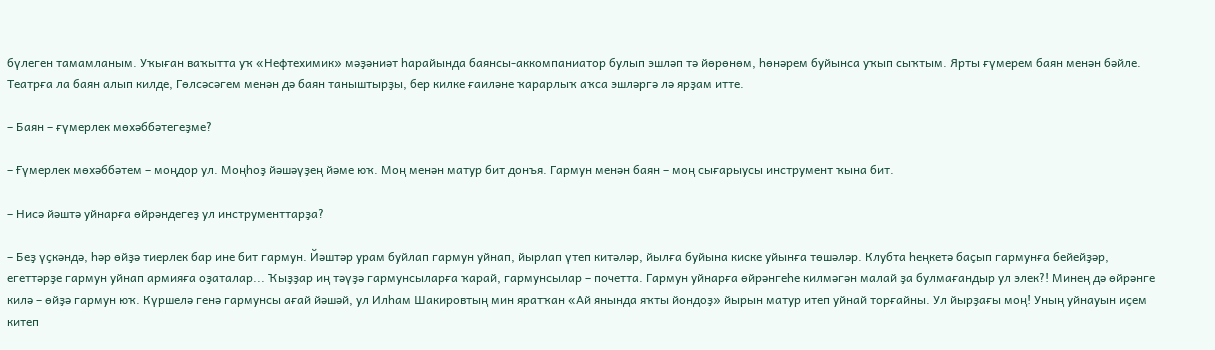бүлеген тамамланым. Уҡыған ваҡытта уҡ «Нефтехимик» мәҙәниәт һарайында баянсы-аккомпаниатор булып эшләп тә йөрөнөм, һөнәрем буйынса уҡып сыҡтым. Ярты ғүмерем баян менән бәйле. Театрға ла баян алып килде, Гөлсәсәгем менән дә баян таныштырҙы, бер килке ғаиләне ҡарарлыҡ аҡса эшләргә лә ярҙам итте.

– Баян – ғүмерлек мөхәббәтегеҙме?

– Ғүмерлек мөхәббәтем – моңдор ул. Моңһоҙ йәшәүҙең йәме юҡ. Моң менән матур бит донъя. Гармун менән баян – моң сығарыусы инструмент ҡына бит.

– Нисә йәштә уйнарға өйрәндегеҙ ул инструменттарҙа?

– Беҙ үҫкәндә, һәр өйҙә тиерлек бар ине бит гармун. Йәштәр урам буйлап гармун уйнап, йырлап үтеп китәләр, йылға буйына киске уйынға төшәләр. Клубта һеңкетә баҫып гармунға бейейҙәр, егеттәрҙе гармун уйнап армияға оҙаталар... Ҡыҙҙар иң тәүҙә гармунсыларға ҡарай, гармунсылар – почетта. Гармун уйнарға өйрәнгеһе килмәгән малай ҙа булмағандыр ул элек?! Минең дә өйрәнге килә – өйҙә гармун юҡ. Күршелә генә гармунсы ағай йәшәй, ул Илһам Шакировтың мин яратҡан «Ай янында яҡты йондоҙ» йырын матур итеп уйнай торғайны. Ул йырҙағы моң! Уның уйнауын иҫем китеп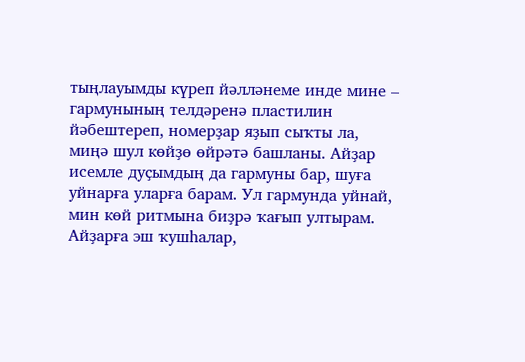тыңлауымды күреп йәлләнеме инде мине – гармунының телдәренә пластилин йәбештереп, номерҙар яҙып сыҡты ла, миңә шул көйҙө өйрәтә башланы. Айҙар исемле дуҫымдың да гармуны бар, шуға уйнарға уларға барам. Ул гармунда уйнай, мин көй ритмына биҙрә ҡағып ултырам. Айҙарға эш ҡушһалар,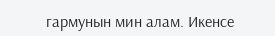гармунын мин алам. Икенсе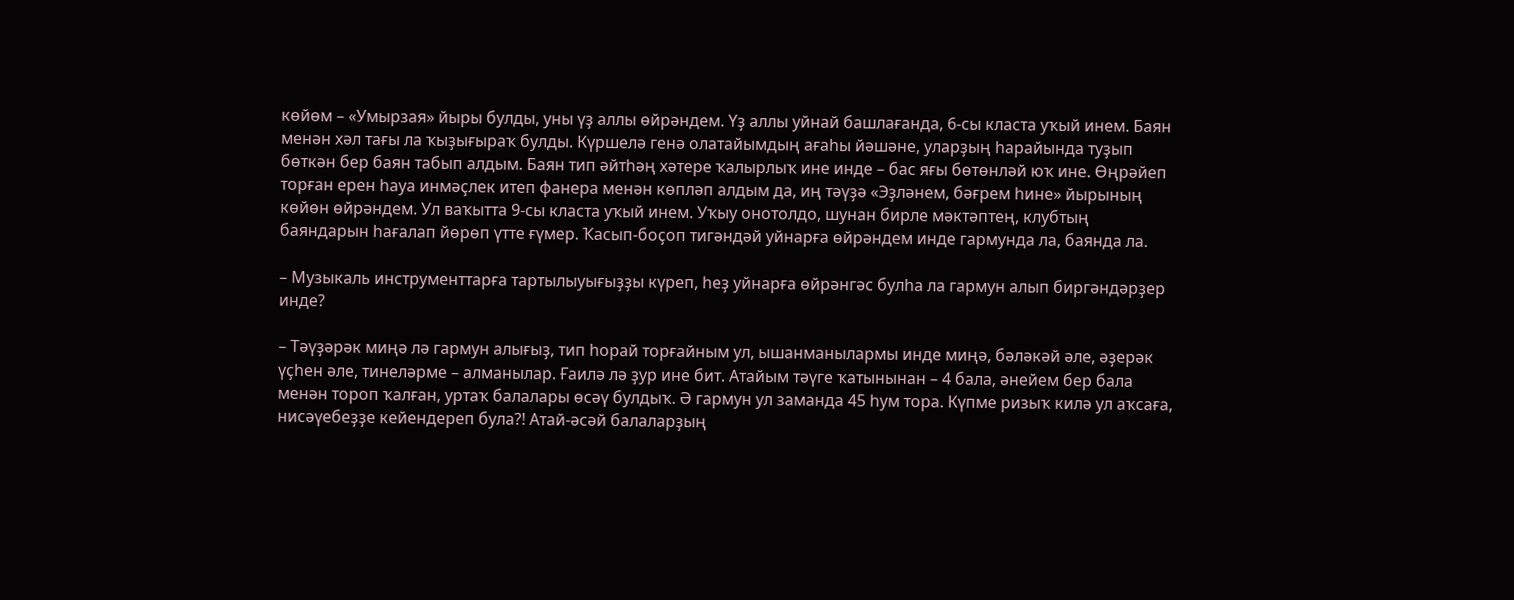көйөм – «Умырзая» йыры булды, уны үҙ аллы өйрәндем. Үҙ аллы уйнай башлағанда, 6-сы класта уҡый инем. Баян менән хәл тағы ла ҡыҙығыраҡ булды. Күршелә генә олатайымдың ағаһы йәшәне, уларҙың һарайында туҙып бөткән бер баян табып алдым. Баян тип әйтһәң хәтере ҡалырлыҡ ине инде – бас яғы бөтөнләй юҡ ине. Өңрәйеп торған ерен һауа инмәҫлек итеп фанера менән көпләп алдым да, иң тәүҙә «Эҙләнем, бәғрем һине» йырының көйөн өйрәндем. Ул ваҡытта 9-сы класта уҡый инем. Уҡыу онотолдо, шунан бирле мәктәптең, клубтың баяндарын һағалап йөрөп үтте ғүмер. Ҡасып-боҫоп тигәндәй уйнарға өйрәндем инде гармунда ла, баянда ла.

– Музыкаль инструменттарға тартылыуығыҙҙы күреп, һеҙ уйнарға өйрәнгәс булһа ла гармун алып биргәндәрҙер инде?

– Тәүҙәрәк миңә лә гармун алығыҙ, тип һорай торғайным ул, ышанманылармы инде миңә, бәләкәй әле, әҙерәк үҫһен әле, тинеләрме – алманылар. Ғаилә лә ҙур ине бит. Атайым тәүге ҡатынынан – 4 бала, әнейем бер бала менән тороп ҡалған, уртаҡ балалары өсәү булдыҡ. Ә гармун ул заманда 45 һум тора. Күпме ризыҡ килә ул аҡсаға, нисәүебеҙҙе кейендереп була?! Атай-әсәй балаларҙың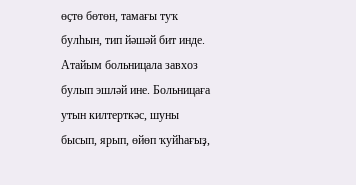өҫтө бөтөн, тамағы туҡ булһын, тип йәшәй бит инде. Атайым больницала завхоз булып эшләй ине. Больницаға утын килтерткәс, шуны бысып, ярып, өйөп ҡуйһағыҙ,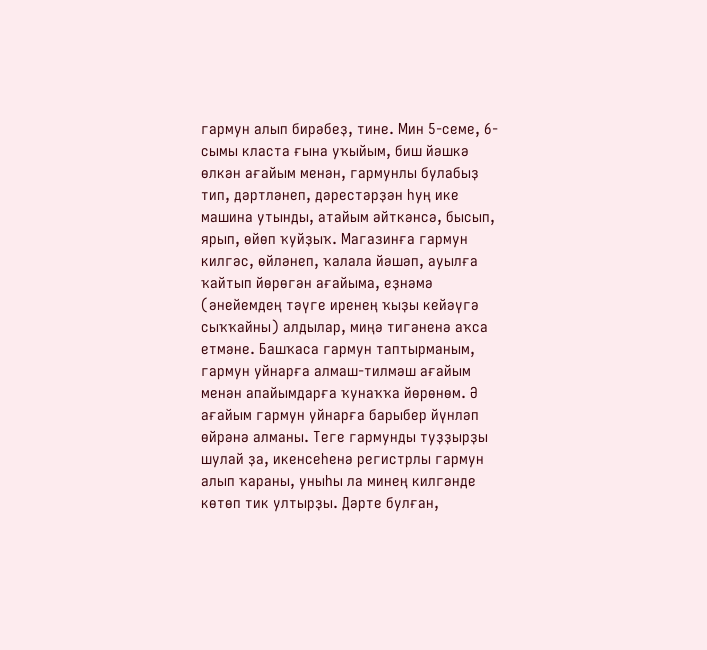гармун алып бирәбеҙ, тине. Мин 5-семе, 6-сымы класта ғына уҡыйым, биш йәшкә өлкән ағайым менән, гармунлы булабыҙ тип, дәртләнеп, дәрестәрҙән һуң ике машина утынды, атайым әйткәнсә, бысып, ярып, өйөп ҡуйҙыҡ. Магазинға гармун килгәс, өйләнеп, ҡалала йәшәп, ауылға ҡайтып йөрөгән ағайыма, еҙнәмә (әнейемдең тәүге иренең ҡыҙы кейәүгә сыҡҡайны) алдылар, миңә тигәненә аҡса етмәне. Башҡаса гармун таптырманым, гармун уйнарға алмаш-тилмәш ағайым менән апайымдарға ҡунаҡҡа йөрөнөм. Ә ағайым гармун уйнарға барыбер йүнләп өйрәнә алманы. Теге гармунды туҙҙырҙы шулай ҙа, икенсеһенә регистрлы гармун алып ҡараны, уныһы ла минең килгәнде көтөп тик ултырҙы. Дәрте булған,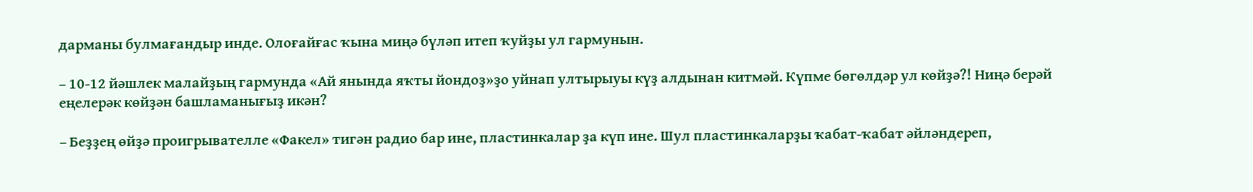дарманы булмағандыр инде. Олоғайғас ҡына миңә бүләп итеп ҡуйҙы ул гармунын.

– 10-12 йәшлек малайҙың гармунда «Ай янында яҡты йондоҙ»ҙо уйнап ултырыуы күҙ алдынан китмәй. Күпме бөгөлдәр ул көйҙә?! Ниңә берәй еңелерәк көйҙән башламанығыҙ икән?

– Беҙҙең өйҙә проигрывателле «Факел» тигән радио бар ине, пластинкалар ҙа күп ине. Шул пластинкаларҙы ҡабат-ҡабат әйләндереп,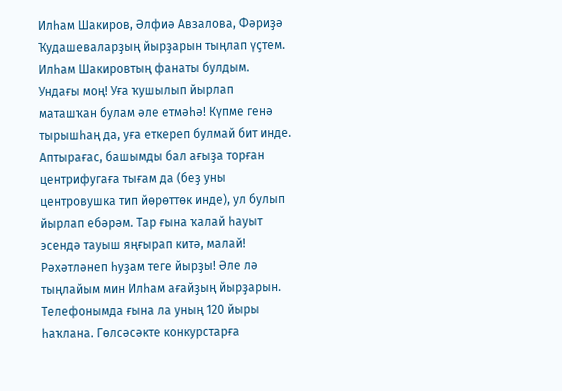Илһам Шакиров, Әлфиә Авзалова, Фәриҙә Ҡудашеваларҙың йырҙарын тыңлап үҫтем. Илһам Шакировтың фанаты булдым. Ундағы моң! Уға ҡушылып йырлап маташҡан булам әле етмәһә! Күпме генә тырышһаң да, уға еткереп булмай бит инде. Аптырағас, башымды бал ағыҙа торған центрифугаға тығам да (беҙ уны центровушка тип йөрөттөк инде), ул булып йырлап ебәрәм. Тар ғына ҡалай һауыт эсендә тауыш яңғырап китә, малай! Рәхәтләнеп һуҙам теге йырҙы! Әле лә тыңлайым мин Илһам ағайҙың йырҙарын. Телефонымда ғына ла уның 120 йыры һаҡлана. Гөлсәсәкте конкурстарға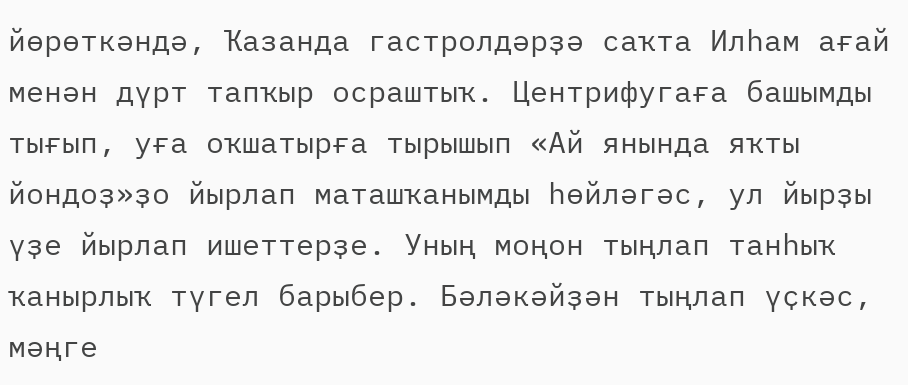йөрөткәндә, Ҡазанда гастролдәрҙә саҡта Илһам ағай менән дүрт тапҡыр осраштыҡ. Центрифугаға башымды тығып, уға оҡшатырға тырышып «Ай янында яҡты йондоҙ»ҙо йырлап маташҡанымды һөйләгәс, ул йырҙы үҙе йырлап ишеттерҙе. Уның моңон тыңлап танһыҡ ҡанырлыҡ түгел барыбер. Бәләкәйҙән тыңлап үҫкәс, мәңге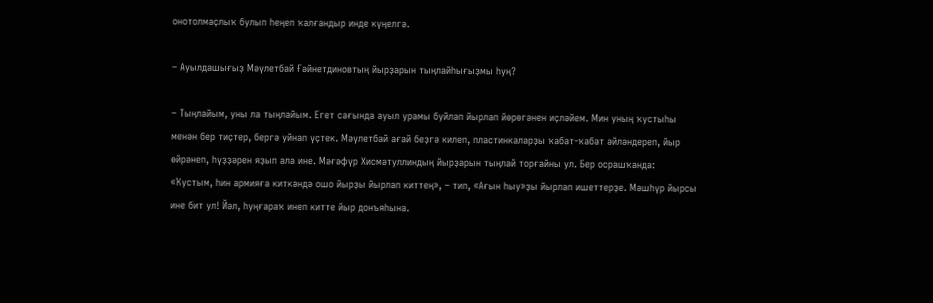онотолмаҫлыҡ булып һеңеп ҡалғандыр инде күңелгә.

– Ауылдашығыҙ Мәүлетбай Ғәйнетдиновтың йырҙарын тыңлайһығыҙмы һуң?

– Тыңлайым, уны ла тыңлайым. Егет сағында ауыл урамы буйлап йырлап йөрөгәнен иҫләйем. Мин уның ҡустыһы менән бер тиҫтер, бергә уйнап үҫтек. Мәүлетбай ағай беҙгә килеп, пластинкаларҙы ҡабат-ҡабат әйләндереп, йыр өйрәнеп, һүҙҙәрен яҙып ала ине. Мәғәфүр Хисмәтуллиндың йырҙарын тыңлай торғайны ул. Бер осрашҡанда: «Ҡустым, һин армияға киткәндә ошо йырҙы йырлап киттең», – тип, «Ағын һыу»ҙы йырлап ишеттерҙе. Мәшһүр йырсы ине бит ул! Йәл, һуңғараҡ инеп китте йыр донъяһына.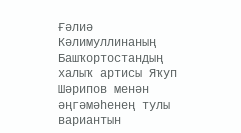Ғәлиә Кәлимуллинаның Башҡортостандың халыҡ артисы Яҡуп Шәрипов менән  әңгәмәһенең тулы вариантын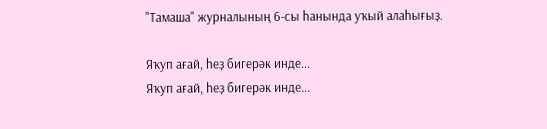"Тамаша" журналының 6-сы һанында уҡый алаһығыҙ.

Яҡуп ағай, һеҙ бигерәк инде...
Яҡуп ағай, һеҙ бигерәк инде...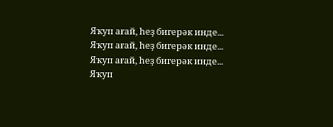Яҡуп ағай, һеҙ бигерәк инде...
Яҡуп ағай, һеҙ бигерәк инде...
Яҡуп ағай, һеҙ бигерәк инде...
Яҡуп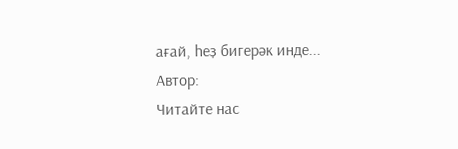ағай, һеҙ бигерәк инде...
Автор:
Читайте нас